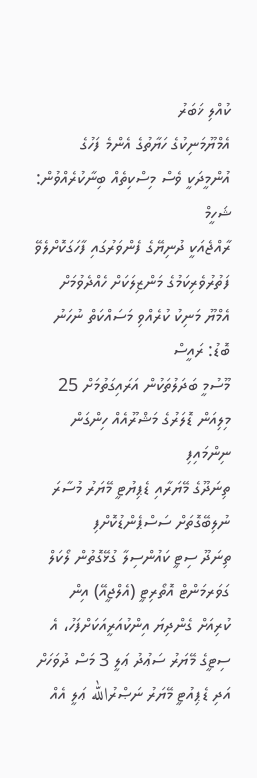ކުއްލި ޚަބަރު
އެމްޔޫމަނިކުގެ ހަޔާތުގެ އެންމެ ފަހުގެ އުންމީދަކީ ވެސް މިސްކިތެއް ބިނާކުރެއްވުން: ޝަހީމް
ރާއްޖެއަކީ ދުނިޔޭގެ ފެންވަރުގައި ފާހަގަކޮށްލެވޭ ފަތުރުވެރިކަމުގެ މަންޒިލަކަށް ހެއްދެވުމަށް އެމްޔޫ މަނިކު ކުރެއްވި މަސައްކަތް ނުހަނު ބޮޑު: ރައީސް
މޫސުމީ ބަދަލުތަކުން އަރައިގަތުމަށް 25 މިލިއަން ޑޮލަރުގެ މަޝްރޫއެއް ހިންގަން ނިންމައިފި
ތިނަދޫގެ މޭޔަރާއި ޑެޕިޔުޓީ މޭޔަރު މުސާރަ ނުލިބޭގޮތަށް ސަސްޕެންޑުކޮށްފި
ތިނަދޫ ސިޓީ ކައުންސިލާ ގުޅޭގޮތުން ލޯކަލް ގަވަރމަންޓް އޮތޯރިޓީ (އެލްޖީއޭ) އިން ކުރިއަށް ގެންދިޔަ އިންކުއަރީއަކަށްފަހު، އެ ސިޓީގެ މޭޔަރު ސަޢުދު ޢަލީ 3 މަސް ދުވަހަށް އަދި ޑެޕިއުޓީ މޭޔަރު ނަޞްރުالله ޢަލީ އެއް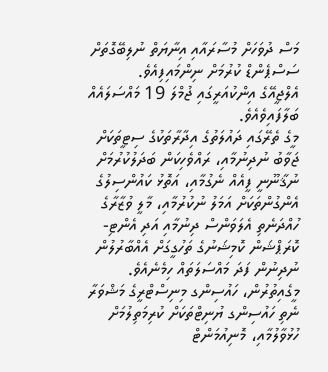މަސް ދުވަހަށް މުސާރައާއި އިނާޔަތް ނުލިބޭގޮތަށް ސަސްޕެންޑް ކުރުމަށް ނިންމައިފިއެވެ.
އެލްޖީއޭގެ އިންކުއަރީގައި ޖުމްލަ 19 މައްސަލައެއް ބަލާފައިވެއެވެ.
މީގެ ތެރޭގައި ދައުލަތުގެ އިދާރާތަކުގެ ސިޓީތަކަށް ޖަވާބު ނުދިނުމާއި، ރައްވެހިކަން ބަދަލުކުރުމަށް ނުޤާނޫނީ ފީއެއް ނެގުމާއި، އަތޮޅު ކައުންސިލުގެ އެންގުންތަކަށް އަމަލު ނުކުރުމާއި، މާލީ ވުޒާރާގެ ހުއްދަނެތި އެލަވަންސް ދިނުމާއި އަދި އެންޓި-ކޮރަޕްޝަން ކޮމިޝަނުގެ ތަހުގީގަށް އެއްބާރުލުން ނުދިނުން ފަދަ މައްސަލަތައް ހިމެނެއެވެ.
މީގެއިތުރުން، ހައުސިންގ މިނިސްޓްރީގެ މަޝްވަރާ ނެތި ހައުސިންގ ޔުނިޓްތަކަށް ކުރިމަތިލުމަށް ހުޅުވާލުމާއި، މޮނިއުމަންޓް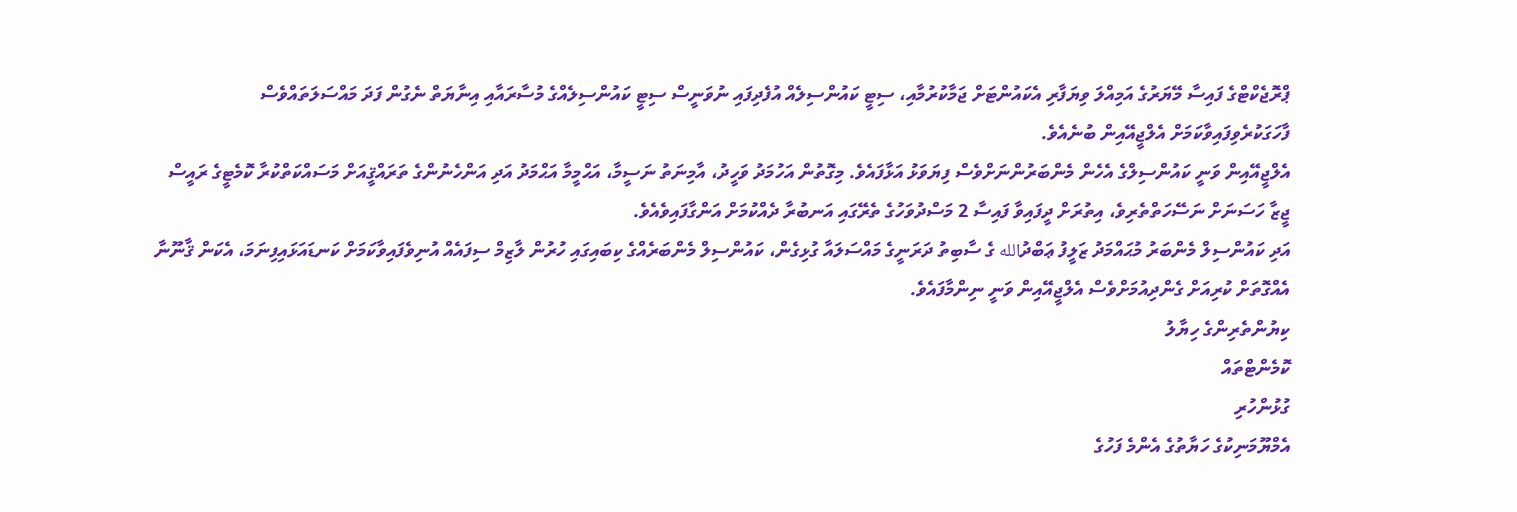ޕްރޮޖެކްޓްގެ ފައިސާ މޭޔަރުގެ އަމިއްލަ ވިޔަފާރި އެކައުންޓަށް ޖަމާކުރުމާއި، ސިޓީ ކައުންސިލެއް އުފެދިފައި ނުވަނީސް ސިޓީ ކައުންސިލެއްގެ މުސާރައާއި އިނާޔަތް ނެގުން ފަދަ މައްސަލަތައްވެސް ފާހަގަކުރެވިފައިވާކަމަށް އެލްޖީއޭއިން ބުނެއެވެ.
އެލްޖީއޭއިން ވަނީ ކައުންސިލްގެ އެހެން މެންބަރުންނަށްވެސް ފިޔަވަޅު އަޅާފައެވެ. މިގޮތުން އަހުމަދު ވަހީދު، އާމިނަތު ނަސީމާ، އަޙްމީމާ އަޙްމަދު އަދި އަންހެނުންގެ ތަރައްޤީއަށް މަސައްކަތްކުރާ ކޮމެޓީގެ ރައީސް ޖީޒާ ހަސަނަށް ނަސޭހަތްތެރިވެ، އިތުރަށް ދީފައިވާ ފައިސާ 2 މަސްދުވަހުގެ ތެރޭގައި އަނބުރާ ދެއްކުމަށް އަންގާފައިވެއެވެ.
އަދި ކައުންސިލް މެންބަރު މުޙައްމަދު ޒަލީފު ޢަބްދުالله ގެ ސާބިތު ދަރަނީގެ މައްސަލައާ ގުޅިގެން، ކައުންސިލް މެންބަރެއްގެ ކިބައިގައި ހުރުން ލާޒިމް ސިފައެއް އުނިވެފައިވާކަމަށް ކަނޑައަޅައިފިނަމަ، އެކަން ޤާނޫނާ އެއްގޮތަށް ކުރިއަށް ގެންދިއުމަށްވެސް އެލްޖީއޭއިން ވަނީ ނިންމާފައެވެ.
ކިޔުންތެރިންގެ ހިޔާލު
ކޮމެންޓްތައް
ގުޅުންހުރި
އެމްޔޫމަނިކުގެ ހަޔާތުގެ އެންމެ ފަހުގެ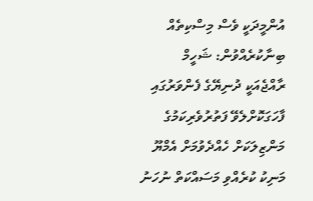އުންމީދަކީ ވެސް މިސްކިތެއް ބިނާކުރެއްވުން: ޝަހީމް
ރާއްޖެއަކީ ދުނިޔޭގެ ފެންވަރުގައި ފާހަގަކޮށްލެވޭ ފަތުރުވެރިކަމުގެ މަންޒިލަކަށް ހެއްދެވުމަށް އެމްޔޫ މަނިކު ކުރެއްވި މަސައްކަތް ނުހަނު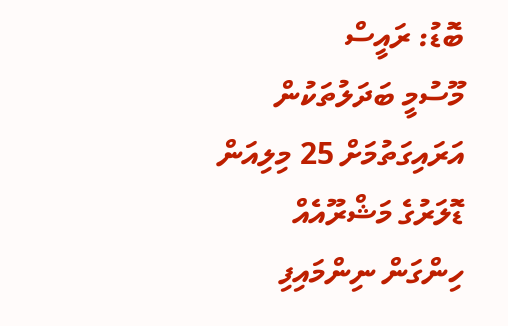ބޮޑު: ރައީސް
މޫސުމީ ބަދަލުތަކުން އަރައިގަތުމަށް 25 މިލިއަން ޑޮލަރުގެ މަޝްރޫއެއް ހިންގަން ނިންމައިފި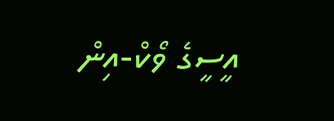އީސީގެ ވޯކް-އިން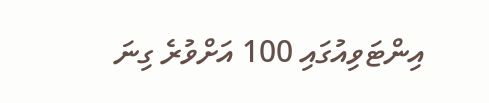އިންޓަވިއުގައި 100 އަށްވުރެ ގިނަ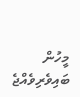މީހުން ބައިވެރިވެއްޖެ